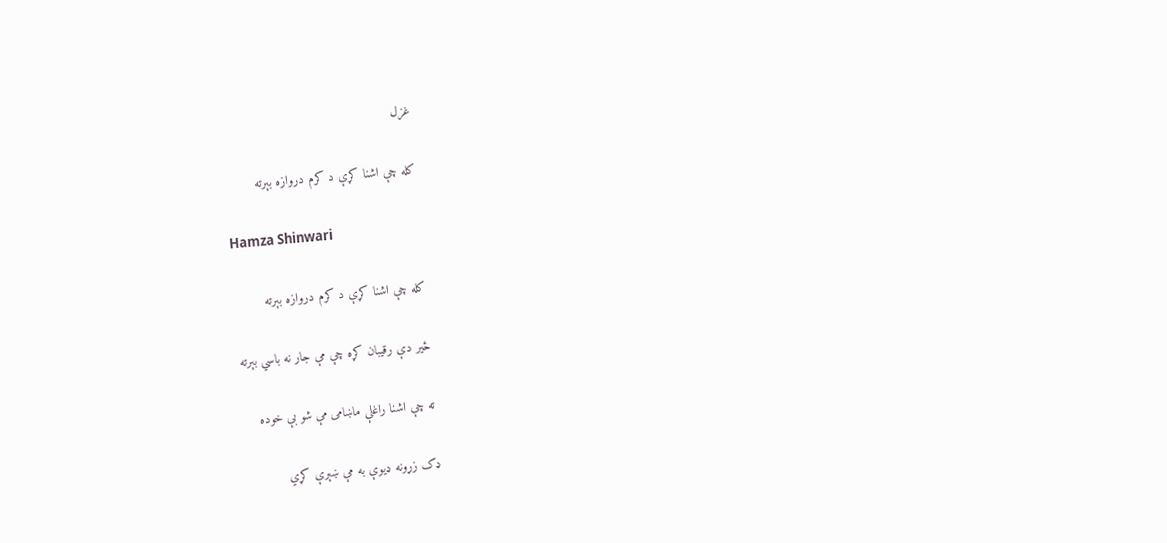غزل

کله چې اشنا کړې د کرم دروازه بېرته

Hamza Shinwari

کله چې اشنا کړې د کرم دروازه بېرته

ځير دې رقيبان کړه چې مې جار نه باسي بېرته

ته چې اشنا راغلې ماښامی مې شو بې خوده

ډک زړونه ډيوې به مې ښېرې کړي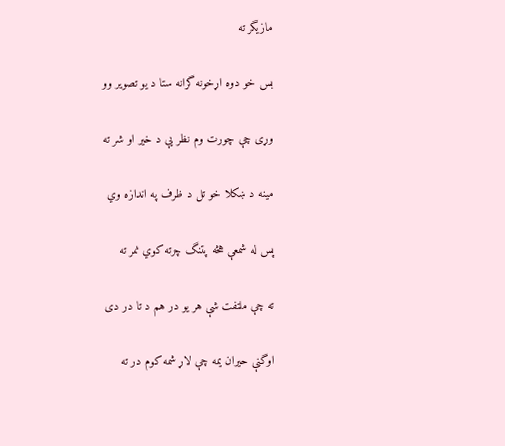مازيگر ته

بس خو دوه اړخونه گرانه ستا د يو تصوير وو

وړی چې چورت وم نظر يې د خير او شر ته

مينه د ښکلا خو تل د ظرف په اندازه وي

پس له شمعې هڅه پتنگ چرته کوي نمر ته

ته چې ملتفت شې هر يو در هم د تا در دی

اوگنې حيران يمه چې لاړ شمه کوم در ته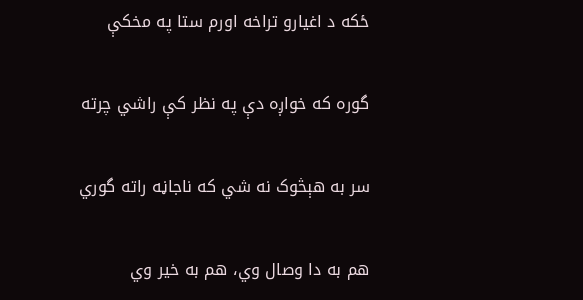ځکه د اغيارو تراخه اورم ستا په مخکې

گوره که خواږه دې په نظر کې راشي چرته

سر به هېڅوک نه شي که ناجاڼه راته گوري

هم به دا وصال وي، هم به خير وي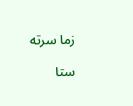زما سرته

ستا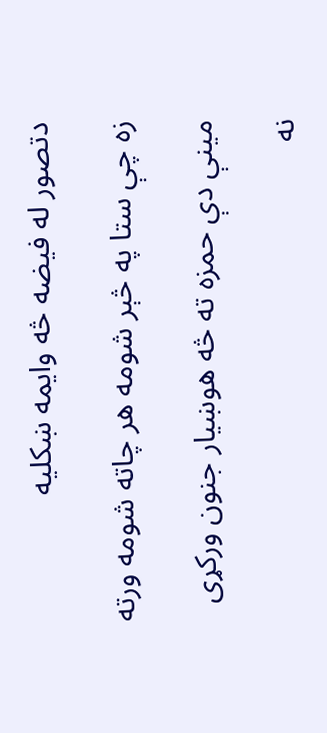دتصور له فيضه څه وايمه ښکليه

زه چې ستا په څېر شومه هر چاته شومه ورته

مينې دې حمزه ته څه هوښيار جنون ورکړی

نه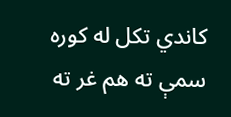کاندي تکل له کوره سمې ته هم غر ته